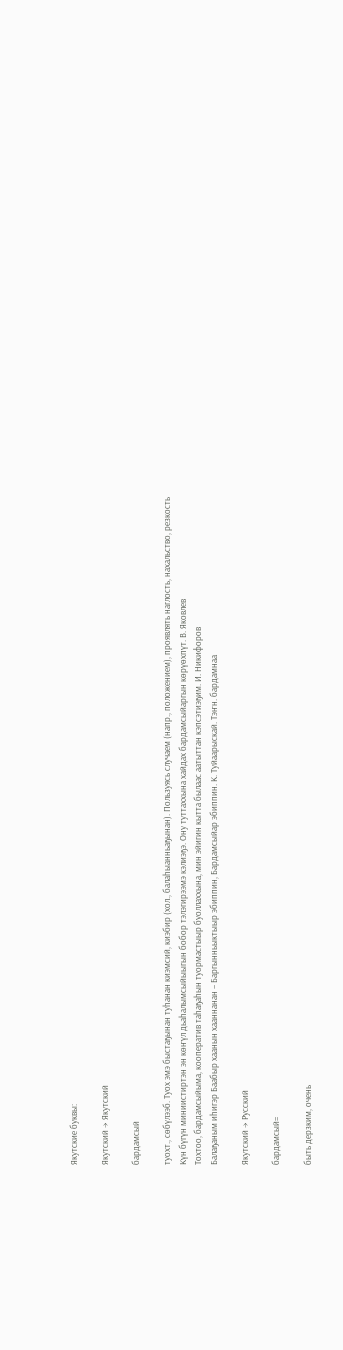Якутские буквы:

Якутский → Якутский

бардамсый

туохт., сөбүлээб. Туох эмэ быстаҕынан туһанан киэмсий, киэбир (хол., балаһыанньаҕынан). Пользуясь случаем (напр., положением), проявлять наглость, нахальство, резкость
Күн бүгүн миниистиртэн эн көҥүл дьаһалымсыйыыгын бобор тэлэгирээмэ кэлиэҕэ. Ону туттаххына хайдах бардамсыйаргын көрүөхпүт. В. Яковлев
Тохтоо, бардамсыйыма, кооператив таһаҕаһын туормастыыр буоллаххына, мин эйигин кытта былаас аатыттан кэпсэтиэҕим. И. Никифоров
Балаҕаным иһигэр Баабыр хаанын хааннанан – Баргынньыктыыр эбиппин, Бардамсыйар эбиппин. К. Туйаарыскай. Тэҥн. бардамнаа

Якутский → Русский

бардамсый=

быть дерзким, очень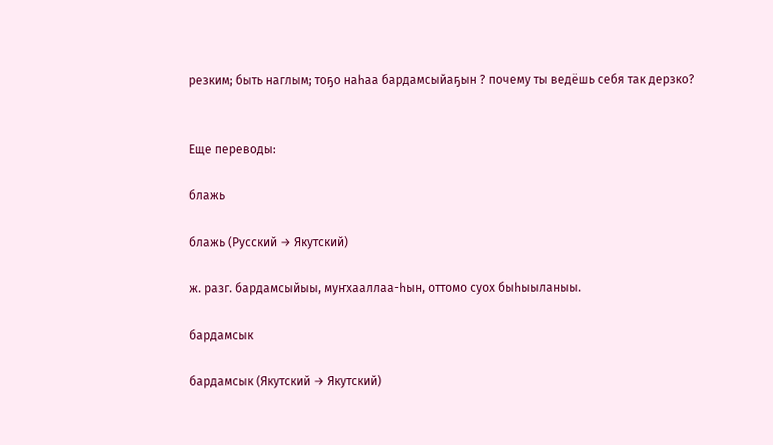резким; быть наглым; тоҕо наһаа бардамсыйаҕын ? почему ты ведёшь себя так дерзко?


Еще переводы:

блажь

блажь (Русский → Якутский)

ж. разг. бардамсыйыы, муҥхааллаа-һын, оттомо суох быһыыланыы.

бардамсык

бардамсык (Якутский → Якутский)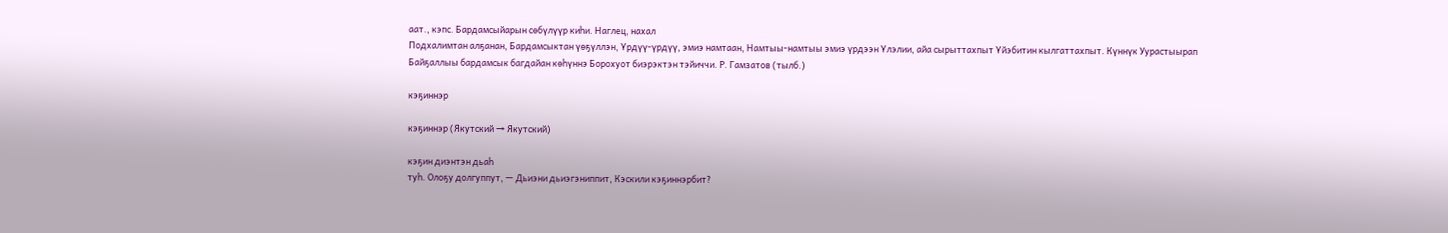аат., кэпс. Бардамсыйарын сөбүлүүр киһи. Наглец, нахал
Подхалимтан алҕанан, Бардамсыктан үөҕүллэн, Үрдүү-үрдүү, эмиэ намтаан, Намтыы-намтыы эмиэ үрдээн Үлэлии, айа сырыттахпыт Үйэбитин кылгаттахпыт. Күннүк Уурастыырап
Байҕаллыы бардамсык багдайан көһүннэ Борохуот биэрэктэн тэйиччи. Р. Гамзатов (тылб.)

кэҕиннэр

кэҕиннэр (Якутский → Якутский)

кэҕин диэнтэн дьаһ
туһ. Олоҕу долгуппут, — Дьиэни дьиэгэниппит, Кэскили кэҕиннэрбит?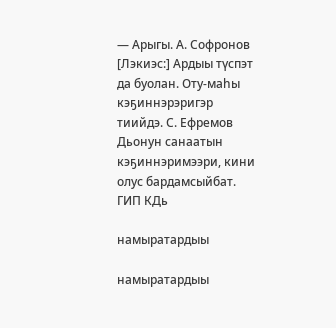— Арыгы. А. Софронов
[Лэкиэс:] Ардыы түспэт да буолан. Оту-маһы кэҕиннэрэригэр тиийдэ. С. Ефремов
Дьонун санаатын кэҕиннэримээри, кини олус бардамсыйбат. ГИП КДь

намыратардыы

намыратардыы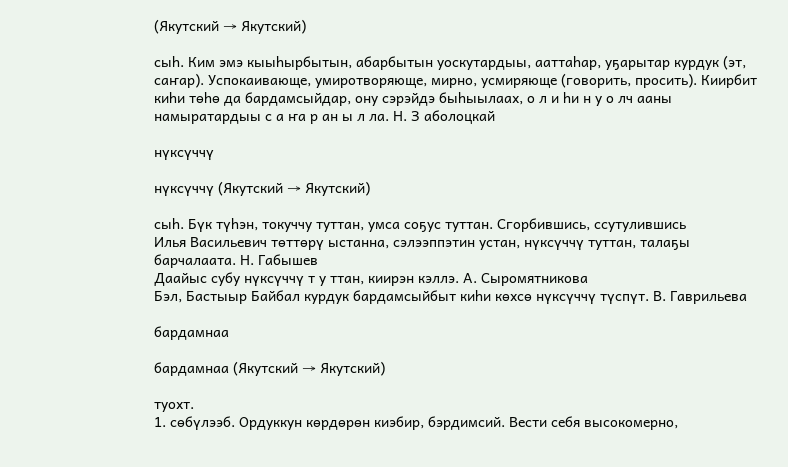(Якутский → Якутский)

сыһ. Ким эмэ кыыһырбытын, абарбытын уоскутардыы, ааттаһар, уҕарытар курдук (эт, саҥар). Успокаивающе, умиротворяюще, мирно, усмиряюще (говорить, просить). Киирбит киһи төһө да бардамсыйдар, ону сэрэйдэ быһыылаах, о л и һи н у о лч ааны намыратардыы с а ҥа р ан ы л ла. Н. З аболоцкай

нүксүччү

нүксүччү (Якутский → Якутский)

сыһ. Бүк түһэн, токуччу туттан, умса соҕус туттан. Сгорбившись, ссутулившись
Илья Васильевич төттөрү ыстанна, сэлээппэтин устан, нүксүччү туттан, талаҕы барчалаата. Н. Габышев
Даайыс субу нүксүччү т у ттан, киирэн кэллэ. А. Сыромятникова
Бэл, Бастыыр Байбал курдук бардамсыйбыт киһи көхсө нүксүччү түспүт. В. Гаврильева

бардамнаа

бардамнаа (Якутский → Якутский)

туохт.
1. сөбүлээб. Ордуккун көрдөрөн киэбир, бэрдимсий. Вести себя высокомерно,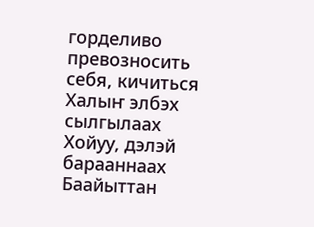горделиво превозносить себя, кичиться
Халыҥ элбэх сылгылаах Хойуу, дэлэй барааннаах Баайыттан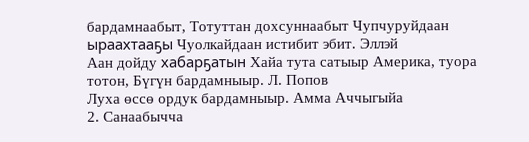бардамнаабыт, Тотуттан дохсуннаабыт Чупчуруйдаан ыраахтааҕы Чуолкайдаан истибит эбит. Эллэй
Аан дойду хабарҕатын Хайа тута сатыыр Америка, туора тотон, Бүгүн бардамныыр. Л. Попов
Луха өссө ордук бардамныыр. Амма Аччыгыйа
2. Санаабычча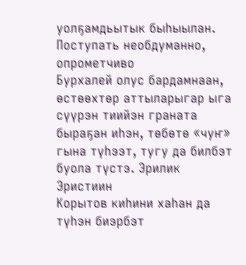уолҕамдьытык быһыылан. Поступать необдуманно, опрометчиво
Бурхалей олус бардамнаан, өстөөхтөр аттыларыгар ыга сүүрэн тиийэн граната быраҕан иһэн, төбөтө «чуҥ» гына түһээт, тугу да билбэт буола түстэ. Эрилик Эристиин
Корытов киһини хаһан да түһэн биэрбэт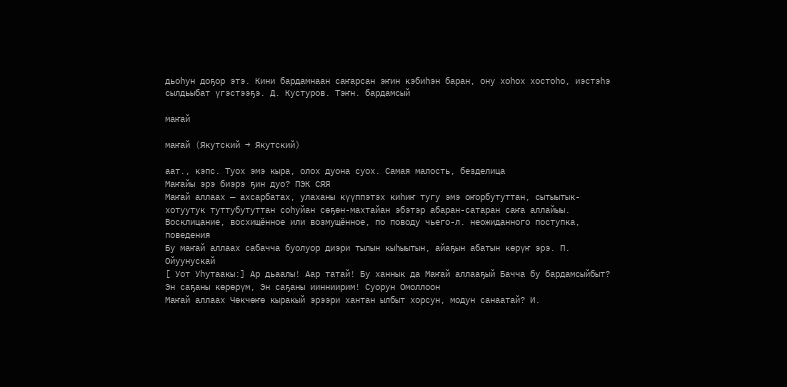дьоһун доҕор этэ. Кини бардамнаан саҥарсан эҥин кэбиһэн баран, ону хоһох хостоһо, иэстэһэ сылдьыбат үгэстээҕэ. Д. Кустуров. Тэҥн. бардамсый

маҥай

маҥай (Якутский → Якутский)

аат., кэпс. Туох эмэ кыра, олох дуона суох. Самая малость, безделица
Маҥайы эрэ биэрэ ҕин дуо? ПЭК СЯЯ
Маҥай аллаах — ахсарбатах, улаханы күүппэтэх киһиҥ тугу эмэ оҥорбутуттан, сытыытык-хотуутук туттубутуттан соһуйан сөҕөн-махтайан эбэтэр абаран-сатаран саҥа аллайыы. Восклицание, восхищённое или возмущённое, по поводу чьего-л. неожиданного поступка, поведения
Бу маҥай аллаах сабачча буолуор диэри тылын кыһыытын, айаҕын абатын көрүҥ эрэ. П. Ойуунускай
[ Уот Уһутаакы:] Ар дьаалы! Аар татай! Бу ханнык да Маҥай аллааҕый Бачча бу бардамсыйбыт? Эн саҕаны көрөрүм, Эн саҕаны иинниирим! Суорун Омоллоон
Маҥай аллаах Чөкчөҥө кыракый эрээри хантан ылбыт хорсун, модун санаатай? И.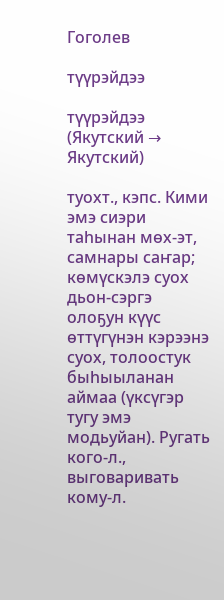Гоголев

түүрэйдээ

түүрэйдээ (Якутский → Якутский)

туохт., кэпс. Кими эмэ сиэри таһынан мөх-эт, самнары саҥар; көмүскэлэ суох дьон-сэргэ олоҕун күүс өттүгүнэн кэрээнэ суох, толоостук быһыыланан аймаа (үксүгэр тугу эмэ модьуйан). Ругать кого-л., выговаривать кому-л.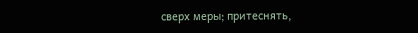сверх меры; притеснять,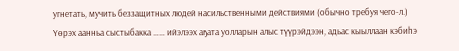угнетать, мучить беззащитных людей насильственными действиями (обычно требуя чего-л.)
Үөрэх аанньа сыстыбакка …… ийэлээх аҕата уолларын алыс түүрэйдээн, адьас кыыллаан кэбиһэ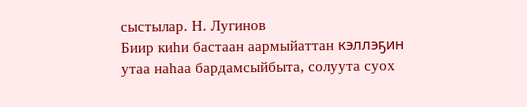сыстылар. Н. Лугинов
Биир киһи бастаан аармыйаттан кэллэҕин утаа наһаа бардамсыйбыта, солуута суох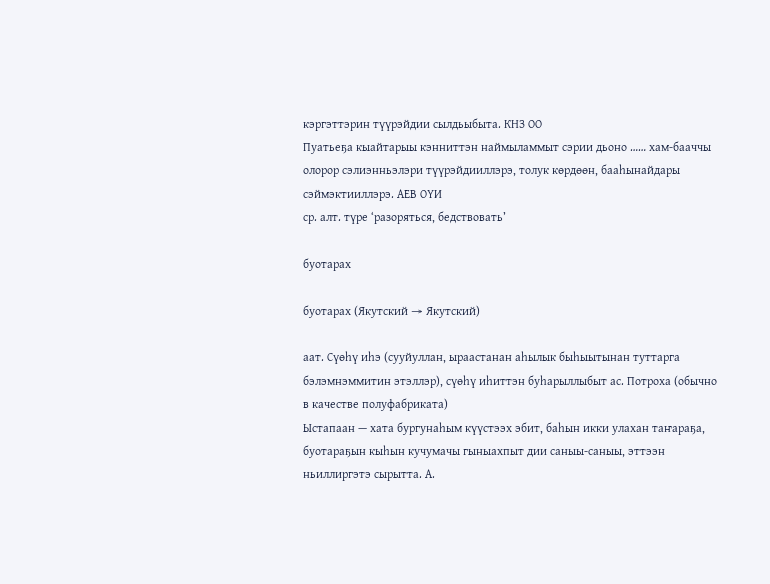кэргэттэрин түүрэйдии сылдьыбыта. КНЗ ОО
Пуатьеҕа кыайтарыы кэнниттэн наймыламмыт сэрии дьоно …… хам-бааччы олорор сэлиэнньэлэри түүрэйдииллэрэ, толук көрдөөн, бааһынайдары сэймэктииллэрэ. АЕВ ОҮИ
ср. алт. түре ‘разоряться, бедствовать’

буотарах

буотарах (Якутский → Якутский)

аат. Сүөһү иһэ (сууйуллан, ыраастанан аһылык быһыытынан туттарга бэлэмнэммитин этэллэр), сүөһү иһиттэн буһарыллыбыт ас. Потроха (обычно в качестве полуфабриката)
Ыстапаан — хата бургунаһым күүстээх эбит, баһын икки улахан таҥараҕа, буотараҕын кыһын кучумачы гыныахпыт дии саныы-саныы, эттээн ньиллиргэтэ сырытта. А.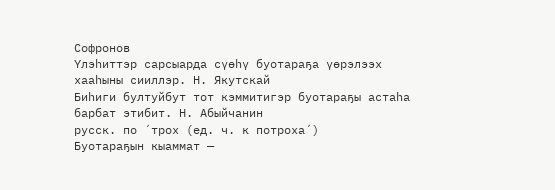Софронов
Үлэһиттэр сарсыарда сүөһү буотараҕа үөрэлээх хааһыны сииллэр. Н. Якутскай
Биһиги бултуйбут тот кэммитигэр буотараҕы астаһа барбат этибит. Н. Абыйчанин
русск. по ´трох (ед. ч. к потроха´)
Буотараҕын кыаммат —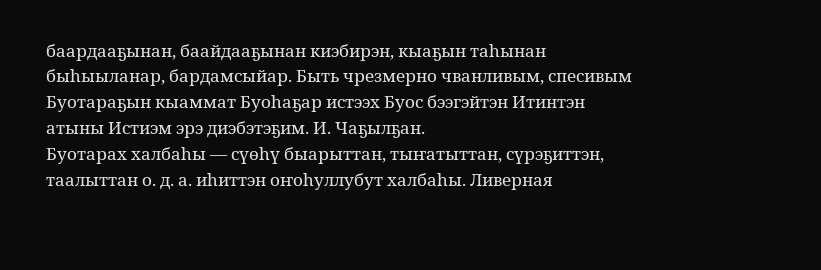баардааҕынан, баайдааҕынан киэбирэн, кыаҕын таһынан быһыыланар, бардамсыйар. Быть чрезмерно чванливым, спесивым
Буотараҕын кыаммат Буоһаҕар истээх Буос бээгэйтэн Итинтэн атыны Истиэм эрэ диэбэтэҕим. И. Чаҕылҕан.
Буотарах халбаһы — сүөһү быарыттан, тыҥатыттан, сүрэҕиттэн, таалыттан о. д. а. иһиттэн оҥоһуллубут халбаһы. Ливерная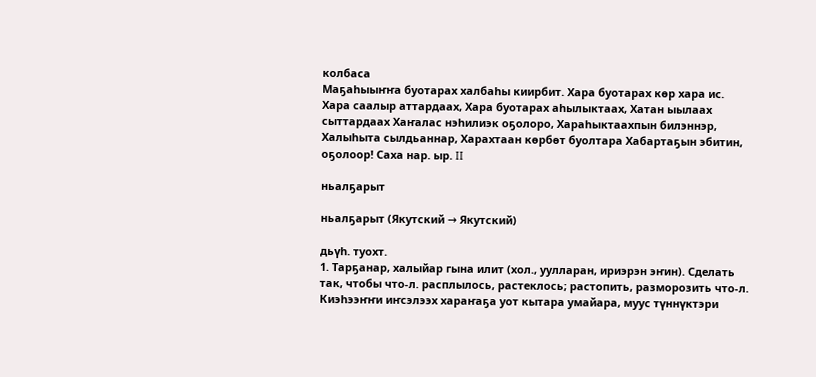колбаса
Маҕаһыыҥҥа буотарах халбаһы киирбит. Хара буотарах көр хара ис. Хара саалыр аттардаах, Хара буотарах аһылыктаах, Хатан ыылаах сыттардаах Хаҥалас нэһилиэк оҕолоро, Хараһыктаахпын билэннэр, Халыһыта сылдьаннар, Харахтаан көрбөт буолтара Хабартаҕын эбитин, оҕолоор! Саха нар. ыр. II

ньалҕарыт

ньалҕарыт (Якутский → Якутский)

дьүһ. туохт.
1. Тарҕанар, халыйар гына илит (хол., уулларан, ириэрэн эҥин). Сделать так, чтобы что-л. расплылось, растеклось; растопить, разморозить что-л. Киэһээҥҥи иҥсэлээх хараҥаҕа уот кытара умайара, муус түннүктэри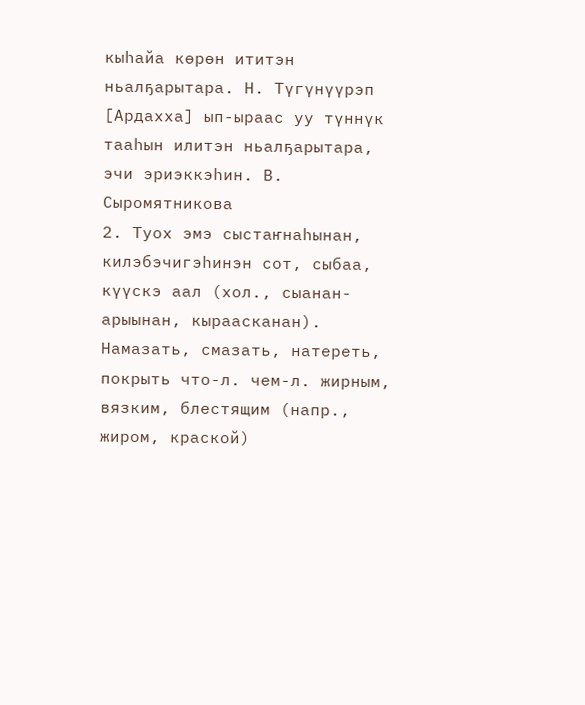кыһайа көрөн ититэн ньалҕарытара. Н. Түгүнүүрэп
[Ардахха] ып-ыраас уу түннүк тааһын илитэн ньалҕарытара, эчи эриэккэһин. В. Сыромятникова
2. Туох эмэ сыстаҥнаһынан, килэбэчигэһинэн сот, сыбаа, күүскэ аал (хол., сыанан-арыынан, кыраасканан). Намазать, смазать, натереть, покрыть что-л. чем-л. жирным, вязким, блестящим (напр., жиром, краской)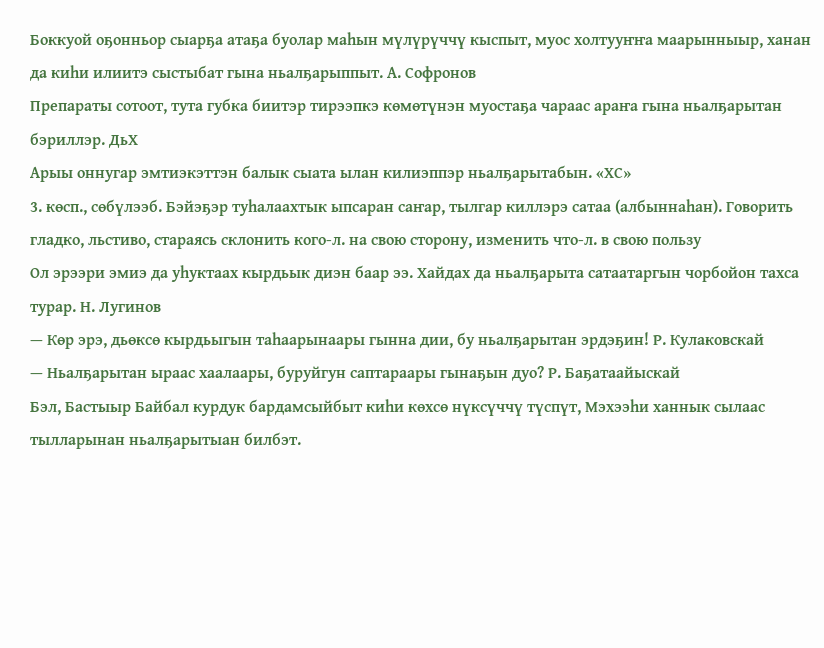Боккуой оҕонньор сыарҕа атаҕа буолар маһын мүлүрүччү кыспыт, муос холтууҥҥа маарынныыр, ханан да киһи илиитэ сыстыбат гына ньалҕарыппыт. А. Софронов
Препараты сотоот, тута губка биитэр тирээпкэ көмөтүнэн муостаҕа чараас араҥа гына ньалҕарытан бэриллэр. ДьХ
Арыы оннугар эмтиэкэттэн балык сыата ылан килиэппэр ньалҕарытабын. «ХС»
3. көсп., сөбүлээб. Бэйэҕэр туһалаахтык ыпсаран саҥар, тылгар киллэрэ сатаа (албыннаһан). Говорить гладко, льстиво, стараясь склонить кого-л. на свою сторону, изменить что-л. в свою пользу
Ол эрээри эмиэ да уһуктаах кырдьык диэн баар ээ. Хайдах да ньалҕарыта сатаатаргын чорбойон тахса турар. Н. Лугинов
— Көр эрэ, дьөксө кырдьыгын таһаарынаары гынна дии, бу ньалҕарытан эрдэҕин! Р. Кулаковскай
— Ньалҕарытан ыраас хаалаары, буруйгун саптараары гынаҕын дуо? Р. Баҕатаайыскай
Бэл, Бастыыр Байбал курдук бардамсыйбыт киһи көхсө нүксүччү түспүт, Мэхээһи ханнык сылаас тылларынан ньалҕарытыан билбэт.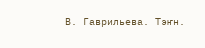В. Гаврильева. Тэҥн.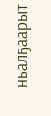ньалҕаарыт